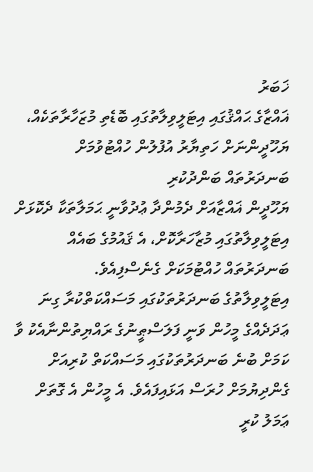ޚަބަރު
ޣައްޒާގެ ޙައްޤުގައި އިޓަލީވިލާތުގައި ބޮޑެތި މުޒަހާރާތަކެއް، ޔަހޫދީންނަށް ހަތިޔާރު އުފުލުން ހުއްޓުވުމަށް ބަނދަރުތައް ބަންދުކުރި
ޔަހޫދީން ޣައްޒާއަށް ދެމުންދާ ޢުދުވާނީ ޙަމަލާތަކާ ދެކޮޅަށް އިޓަލީވިލާތުގައި މުޒާހަރާކޮށް، އެ ޤައުމުގެ ބައެއް ބަނދަރުތައް ހުއްޓުމަކަށް ގެނެސްފިއެވެ.
އިޓަލީވިލާތުގެ ބަނދަރުތަކުގައި މަސައްކަތްކުރާ ގިނަ ޢަދަދެއްގެ މީހުން ވަނީ ފަލަސްޠީނުގެ ރައްޔިތުންނާއެކު ވާ ކަމަށް ބުނެ ބަނދަރުތަކުގައި މަސައްކަތް ކުރިއަށް ގެންދިޔުމަށް ހުރަސް އަޅައިފައެވެ. އެ މީހުން އެ ގޮތަށް ޢަމަލު ކުރީ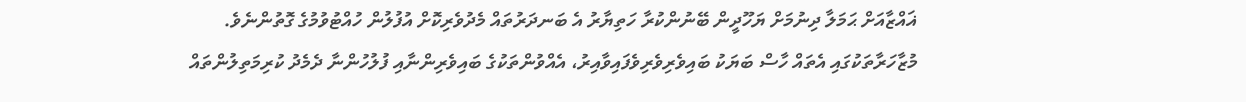ޣައްޒާއަށް ޙަމަލާ ދިނުމަށް ޔަހޫދީން ބޭނުންކުރާ ހަތިޔާރު އެ ބަނދަރުތައް މެދުވެރިކޮށް އުފުލުން ހުއްޓުވުމުގެ ގޮތުންނެވެ.
މުޒާހަރާތަކުގައި އެތައް ހާސް ބަޔަކު ބައިވެރިވެރިވެފައިވާއިރު، އެއްވުންތަކުގެ ބައިވެރިންނާއި ފުލުހުންނާ ދެމެދު ކުރިމަތިލުންތައް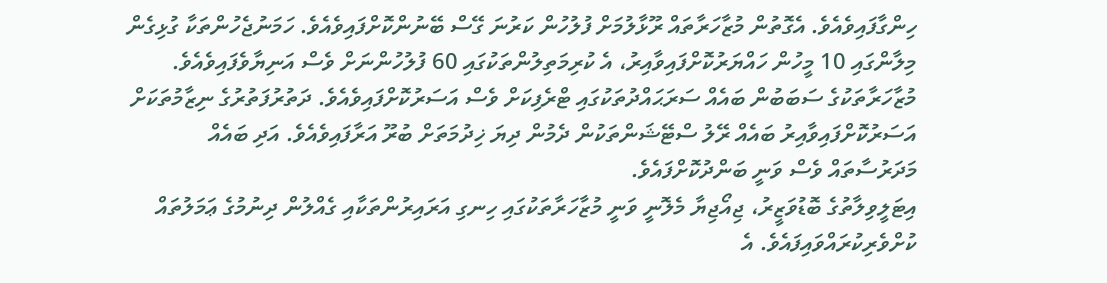ހިންގާފައިވެއެވެ. އެގޮތުން މުޒާހަރާތައް ރޫޅާލުމަށް ފުލުހުން ކަރުނަ ގޭސް ބޭނުންކޮށްފައިވެއެވެ. ހަމަނުޖެހުންތަކާ ގުޅިގެން މިލާންގައި 10 މީހުން ހައްޔަރުކޮށްފައިވާއިރު، އެ ކުރިމަތިލުންތަކުގައި 60 ފުލުހުންނަށް ވެސް އަނިޔާވެފައިވެއެވެ.
މުޒާހަރާތަކުގެ ސަބަބުން ބައެއް ސަރަޙައްދުތަކުގައި ޓްރެފިކަށް ވެސް އަސަރުކޮށްފައިވެއެވެ. ދަތުރުފަތުރުގެ ނިޒާމުތަކަށް އަސަރުކޮށްފައިވާއިރު ބައެއް ރޭލު ސްޓޭޝަންތަކުން ދެމުން ދިޔަ ޚިދުމަތަށް ބުރޫ އަރާފައިވެއެވެ. އަދި ބައެއް މަދަރުސާތައް ވެސް ވަނީ ބަންދުކޮށްފައެވެ.
އިޓަލީވިލާތުގެ ބޮޑުވަޒީރު، ޖިއޯޖިޔާ މެލޮނީ ވަނީ މުޒާހަރާތަކުގައި ހިނގި އަރައިރުންތަކާއި ގެއްލުން ދިނުމުގެ ޢަމަލުތައް ކުށްވެރިކުރައްވައިފައެވެ. އެ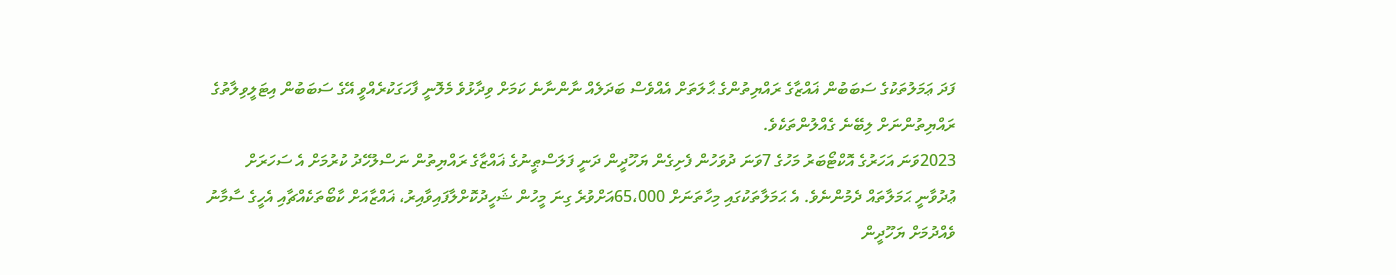ފަދަ ޢަމަލުތަކުގެ ސަބަބުން ޣައްޒާގެ ރައްޔިތުންގެ ޙާލަތަށް އެއްވެސް ބަދަލެއް ނާންނާނެ ކަމަށް ވިދާޅުވެ މެލޮނީ ފާހަގަކުރެއްވީ އޭގެ ސަބަބުން އިޓަލީވިލާތުގެ ރައްޔިތުންނަށް ލިބޭނެ ގެއްލުންތަކެވެ.
2023ވަނަ އަހަރުގެ އޮކްޓޯބަރު މަހުގެ 7ވަނަ ދުވަހުން ފެށިގެން ޔަހޫދީން ދަނީ ފަލަސްޠީނުގެ ޣައްޒާގެ ރައްޔިތުން ނަސްލުހޭދު ކުރުމަށް އެ ސަހަރަށް ޢުދުވާނީ ޙަމަލާތައް ދެމުންނެވެ. އެ ޙަމަލާތަކުގައި މިހާތަނަށް 65،000އަށްވުރެ ގިނަ މީހުން ޝަހީދުކޮށްލާފައިވާއިރު، ޣައްޒާއަށް ކާބޯތަކެއްޗާއި އެހީގެ ސާމާނު ވެއްދުމަށް ޔަހޫދީން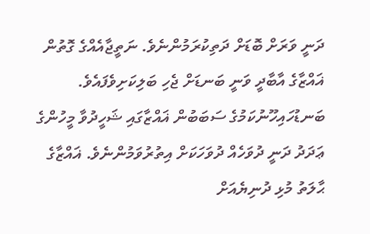ދަނީ ވަރަށް ބޮޑަށް ދަތިކުރަމުންނެވެ. ނަތީޖާއެއްގެ ގޮތުން ޣައްޒާގެ އާބާދީ ވަނީ ބަނޑަށް ޖެހި ބަލިކަށިވެފައެވެ. ބަނޑުހައިހޫނުކަމުގެ ސަބަބުން ޣައްޒާގައި ޝަހީދުވާ މީހުންގެ ޢަދަދު ދަނީ ދުވަހެއް ދުވަހަކަށް އިތުރުވަމުންނެވެ. ޣައްޒާގެ ޙާލަތު މުޅި ދުނިޔެއަށް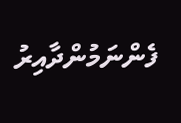ފެންނަމުންދާއިރު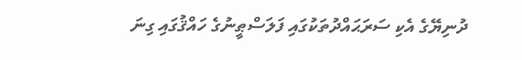ދުނިޔޭގެ އެކި ސަރަޙައްދުތަކުގައި ފަލަސްޠީނުގެ ހައްޤުގައި ގިނަ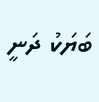ބަޔަކު ދަނީ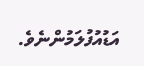އަޑުއުފުލަމުންނެވެ.